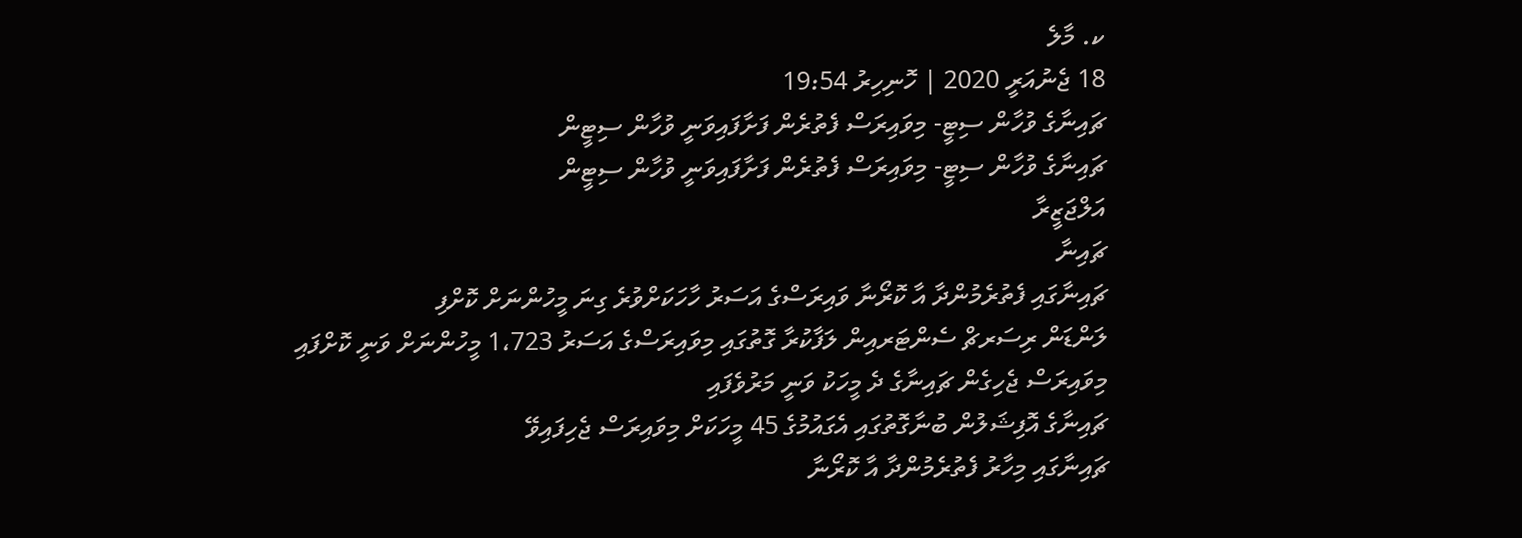ކ. މާލެ
18 ޖެނުއަރީ 2020 | ހޮނިހިރު 19:54
ޗައިނާގެ ވުހާން ސިޓީ- މިވައިރަސް ފެތުރެން ފަށާފައިވަނީ ވުހާން ސިޓީން
ޗައިނާގެ ވުހާން ސިޓީ- މިވައިރަސް ފެތުރެން ފަށާފައިވަނީ ވުހާން ސިޓީން
އަލްޖަޒީރާ
ޗައިނާ
ޗައިނާގައި ފެތުރެމުންދާ އާ ކޮރޯނާ ވައިރަސްގެ އަސަރު ހާހަކަށްވުރެ ގިނަ މީހުންނަށް ކޮށްފި
ލަންޑަން ރިސަރޗް ސެންޓަރއިން ލަފާކުރާ ގޮތުގައި މިވައިރަސްގެ އަސަރު 1،723 މީހުންނަށް ވަނީ ކޮށްފައި
މިވައިރަސް ޖެހިގެން ޗައިނާގެ ދެ މީހަކު ވަނީ މަރުވެފައި
ޗައިނާގެ އޮފިޝަލުން ބުނާގޮތުގައި އެގައުމުގެ 45 މީހަކަށް މިވައިރަސް ޖެހިފައިވޭ
ޗައިނާގައި މިހާރު ފެތުރެމުންދާ އާ ކޮރޯނާ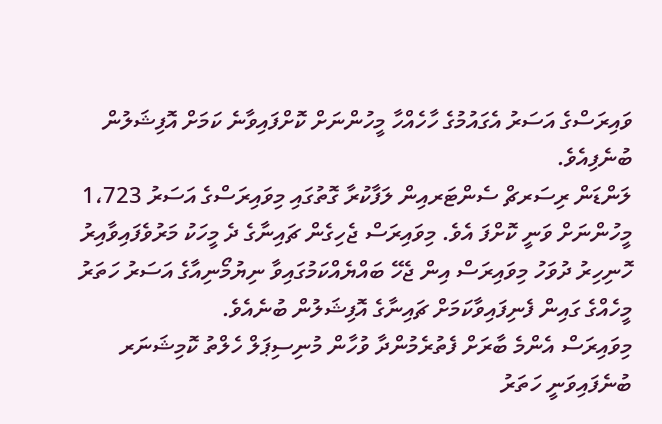ވައިރަސްގެ އަސަރު އެގައުމުގެ ހާހެއްހާ މީހުންނަށް ކޮށްފައިވާނެ ކަމަށް އޮފިޝަލުން ބުނެފިއެވެ.
ލަންޑަން ރިސަރޗް ސެންޓަރއިން ލަފާކުރާ ގޮތުގައި މިވައިރަސްގެ އަސަރު 1،723 މީހުންނަށް ވަނީ ކޮށްފަ އެވެ. މިވައިރަސް ޖެހިގެން ޗައިނާގެ ދެ މީހަކު މަރުވެފައިވާއިރު ހޮނިހިރު ދުވަހު މިވައިރަސް އިން ޖެހޭ ބައްޔެއްކަމުގައިވާ ނިޔުމޯނިއާގެ އަސަރު ހަތަރު މީހެއްގެ ގައިން ފެނިފައިވާކަމަށް ޗައިނާގެ އޮފިޝަލުން ބުނެއެވެ.
މިވައިރަސް އެންމެ ބާރަށް ފެތުރެމުންދާ ވުހާން މުނިސިޕަލް ހެލްތު ކޮމިޝަނަރ ބުނެފައިވަނީ ހަތަރު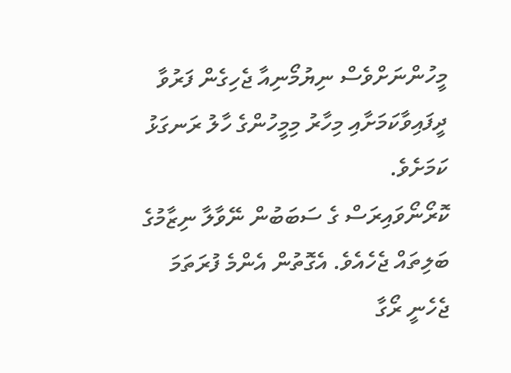މީހުންނަށްވެސް ނިޔުމޯނިއާ ޖެހިގެން ފަރުވާ ދީފައިވާކަމަށާއި މިހާރު މިމީހުންގެ ހާލު ރަނގަޅު ކަމަށެވެ.
ކޮރޯނޯވައިރަސް ގެ ސަބަބުން ނޭވާލާ ނިޒާމުގެ ބަލިތައް ޖެހެއެވެ. އެގޮތުން އެންމެ ފުރަތަމަ ޖެހެނީ ރޯގާ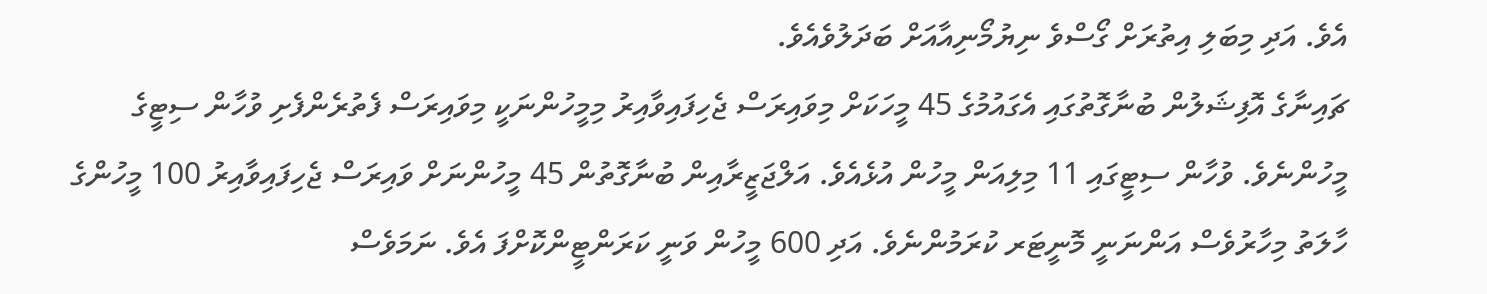އެވެ. އަދި މިބަލި އިތުރަށް ގޯސްވެ ނިޔުމޯނިއާއަށް ބަދަލުވެއެވެ.
ޗައިނާގެ އޮފިޝަލުން ބުނާގޮތުގައި އެގައުމުގެ 45 މީހަކަށް މިވައިރަސް ޖެހިފައިވާއިރު މިމީހުންނަކީ މިވައިރަސް ފެތުރެންފެށި ވުހާން ސިޓީގެ މީހުންނެވެ. ވުހާން ސިޓީގައި 11 މިލިއަން މީހުން އުޅެއެވެ. އަލްޖަޒީރާއިން ބުނާގޮތުން 45 މީހުންނަށް ވައިރަސް ޖެހިފައިވާއިރު 100 މީހުންގެ ހާލަތު މިހާރުވެސް އަންނަނީ މޮނީޓަރ ކުރަމުންނެވެ. އަދި 600 މީހުން ވަނީ ކަރަންޓީންކޮށްފަ އެވެ. ނަމަވެސް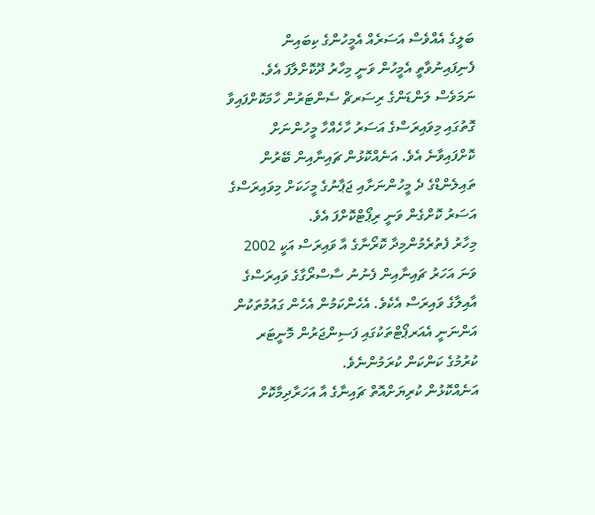ބަލީގެ އެއްވެސް އަސަރެއް އެމީހުންގެ ކިބައިން ފެނިފައިނުވާތީ އެމީހުން ވަނީ މިހާރު ދޫކޮށްލާފަ އެވެ.
ނަމަވެސް ލަންޑަންގެ ރިސަރޗް ސެންޓަރުން ހާމަކޮށްފައިވާ ގޮތުގައި މިވައިރަސްގެ އަސަރު ހާހެއްހާ މީހުންނަށް ކޮށްފައިވާނެ އެވެ. އަނެއްކޮޅުން ޗައިނާއިން ބޭރުން ތައިލެންޑްގެ ދެ މީހުންނަށާއި ޖަޕާނުގެ މީހަކަށް މިވައިރަސްގެ އަސަރު ކޮށްގެން ވަނީ ރިޕޯޓްކޮށްފަ އެވެ.
މިހާރު ފެތުރެމުންމިދާ ކޮރޯނާގެ އާ ވައިރަސް އަކީ 2002 ވަނަ އަހަރު ޗައިނާއިން ފެނުނު ސާސްރޯގާގެ ވައިރަސްގެ އާއިލާގެ ވައިރަސް އެކެވެ. އެހެންކަމުން އެހެން ގައުމުތަކުން އަންނަނީ އެއަރޕޯޓްތަކުގައި ފަސިންޖަރުން މޮނީޓަރ ކުރުމުގެ ކަންކަން ކުރަމުންނެވެ.
އަނެއްކޮޅުން ކުރިޔަށްއޮތް ޗައިނާގެ އާ އަހަރާދިމާކޮށް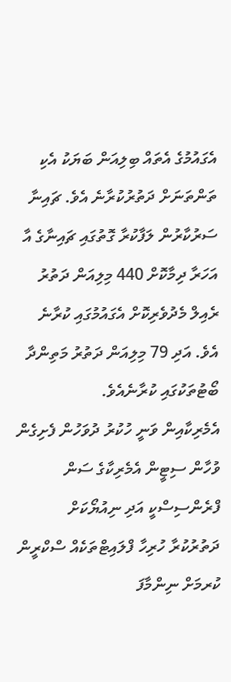އެގައުމުގެ އެތައް ބިލިއަން ބަޔަކު އެކި ތަންތަނަށް ދަތުރުކުރާނެ އެވެ. ޗައިނާ ސަރުކާރުން ލަފާކުރާ ގޮތުގައި ޗައިނާގެ އާ އަހަރާ ދިމާކޮށް 440 މިލިއަން ދަތުރު ރެއިލް މެދުވެރިކޮށް އެގައުމުގައި ކުރާނެ އެވެ. އަދި 79 މިލިއަން ދަތުރު މަތިންދާ ބޯޓުތަކުގައި ކުރާނެއެވެ.
އެމެރިކާއިން ވަނީ ހުކުރު ދުވަހުން ފެށިގެން ވުހާން ސިޓީން އެމެރިކާގެ ސަން ފްރެންސިސްކީ އަދި ނިއުޔޯކަށް ދަތުރުކުރާ ހުރިހާ ފްލައިޓްތަކެއް ސްކްރީން ކުރމަށް ނިންމާފަ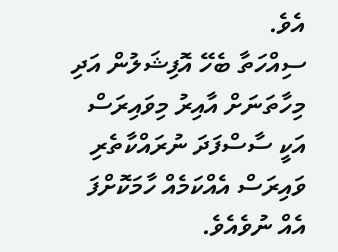އެވެ.
ސިއްހަތާ ބެހޭ އޮފިޝަލުން އަދި މިހާތަނަށް އާއިރު މިވައިރަސް އަކީ ސާސްފަދަ ނުރައްކާތެރި ވައިރަސް އެއްކަމެއް ހާމަކޮށްފަ އެއް ނުވެއެވެ.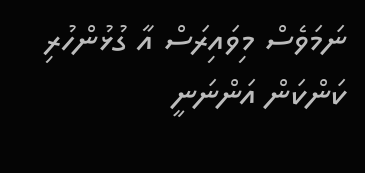ނަމަވެސް މިވައިރަސް އާ ގުޅުންހުރި ކަންކަން އަންނަނީ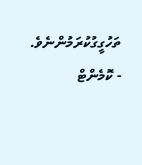ތަހުގީގުކުރަމުންނެވެ.
- ކޮމެންޓް